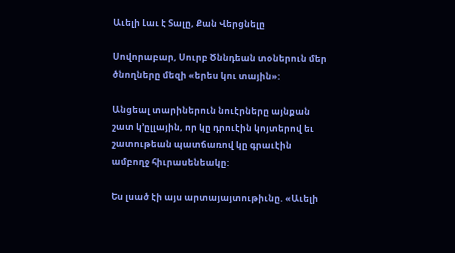Աւելի Լաւ է Տալը, Քան Վերցնելը

Սովորաբար, Սուրբ Ծննդեան տօներուն մեր ծնողները մեզի «երես կու տային»:

Անցեալ տարիներուն նուէրները այնքան շատ կ’ըլլային, որ կը դրուէին կոյտերով եւ շատութեան պատճառով կը գրաւէին ամբողջ հիւրասենեակը:

Ես լսած էի այս արտայայտութիւնը. «Աւելի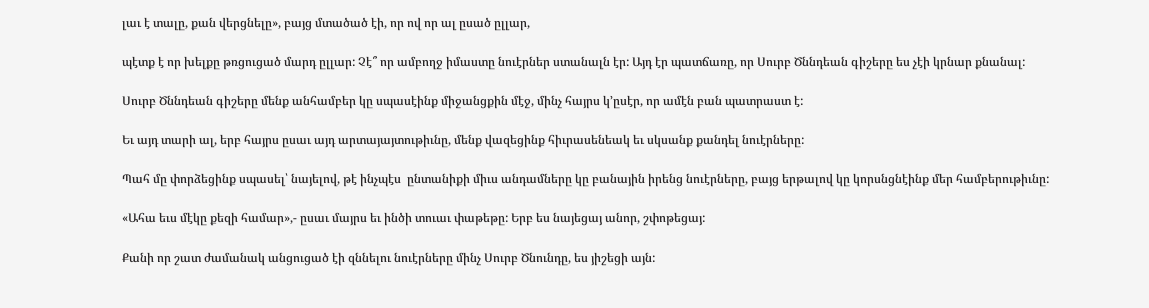լաւ է տալը, քան վերցնելը», բայց մտածած էի, որ ով որ ալ ըսած ըլլար,

պէտք է որ խելքը թռցուցած մարդ ըլլար: Չէ՞ որ ամբողջ իմաստը նուէրներ ստանալն էր: Այդ էր պատճառը, որ Սուրբ Ծննդեան գիշերը ես չէի կրնար քնանալ:

Սուրբ Ծննդեան գիշերը մենք անհամբեր կը սպասէինք միջանցքին մէջ, մինչ հայրս կ’ըսէր, որ ամէն բան պատրաստ է:

Եւ այդ տարի ալ, երբ հայրս ըսաւ այդ արտայայտութիւնը, մենք վազեցինք հիւրասենեակ եւ սկսանք քանդել նուէրները:

Պահ մը փորձեցինք սպասել՝ նայելով, թէ ինչպէս  ընտանիքի միւս անդամները կը բանային իրենց նուէրները, բայց երթալով կը կորսնցնէինք մեր համբերութիւնը:

«Ահա եւս մէկը քեզի համար»,- ըսաւ մայրս եւ ինծի տուաւ փաթեթը: Երբ ես նայեցայ անոր, շփոթեցայ:

Քանի որ շատ ժամանակ անցուցած էի զննելու նուէրները մինչ Սուրբ Ծնունդը, ես յիշեցի այն: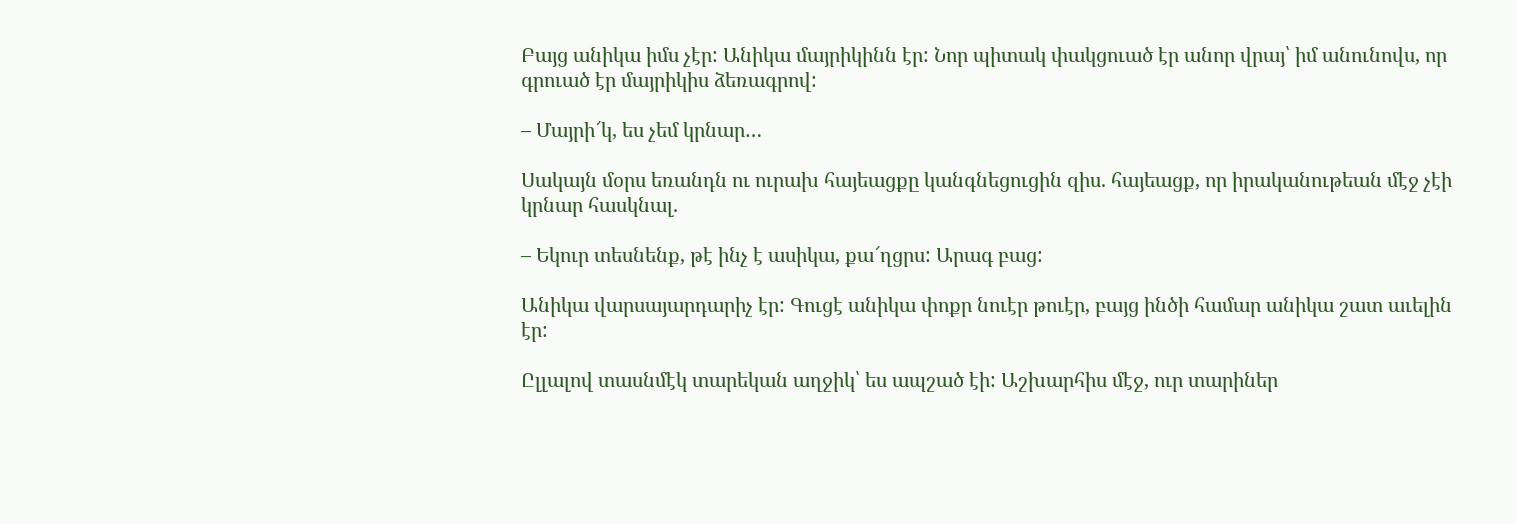Բայց անիկա իմս չէր: Անիկա մայրիկինն էր: Նոր պիտակ փակցուած էր անոր վրայ՝ իմ անունովս, որ գրուած էր մայրիկիս ձեռագրով:

– Մայրի՜կ, ես չեմ կրնար…

Սակայն մօրս եռանդն ու ուրախ հայեացքը կանգնեցուցին զիս. հայեացք, որ իրականութեան մէջ չէի կրնար հասկնալ.

– Եկուր տեսնենք, թէ ինչ է ասիկա, քա՜ղցրս: Արագ բաց:

Անիկա վարսայարդարիչ էր: Գուցէ անիկա փոքր նուէր թուէր, բայց ինծի համար անիկա շատ աւելին էր:

Ըլլալով տասնմէկ տարեկան աղջիկ՝ ես ապշած էի: Աշխարհիս մէջ, ուր տարիներ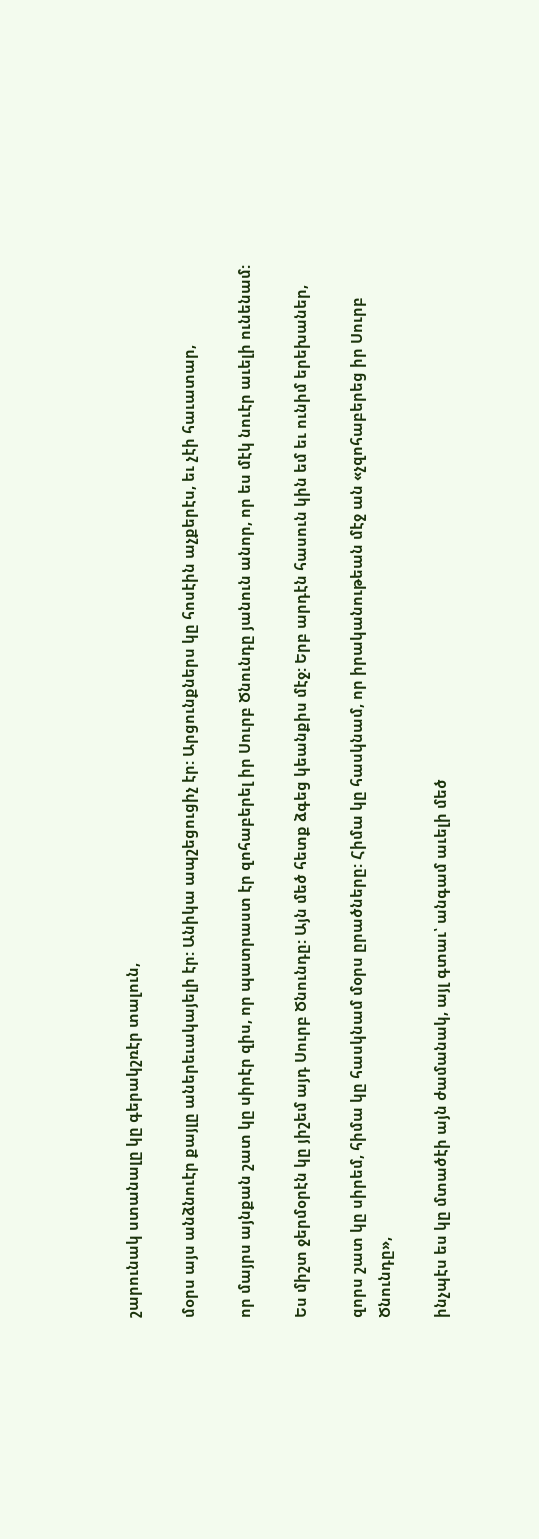շարունակ ստանալը կը գերակշռէր տալուն,

մօրս այս անձնուէր քայլը աներեւակայելի էր: Անիկա ապշեցուցիչ էր: Արցունքներս կը հոսէին աչքերէս, եւ չէի հաւատար,

որ մայրս այնքան շատ կը սիրէր զիս, որ պատրաստ էր զոհաբերել իր Սուրբ Ծնունդը յանուն անոր, որ ես մէկ նուէր աւելի ունենամ:

Ես միշտ ջերմօրէն կը յիշեմ այդ Սուրբ Ծնունդը: Այն մեծ հետք ձգեց կեանքիս մէջ: Երբ արդէն հասուն կին եմ եւ ունիմ երեխաներ,

զորս շատ կը սիրեմ, հիմա կը հասկնամ մօրս ըրածները: Հիմա կը հասկնամ, որ իրականութեան մէջ ան «չզոհաբերեց իր Սուրբ Ծնունդը»,

ինչպէս ես կը մտածէի այն ժամանակ, այլ գտաւ՝ անգամ աւելի մեծ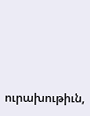ուրախութիւն,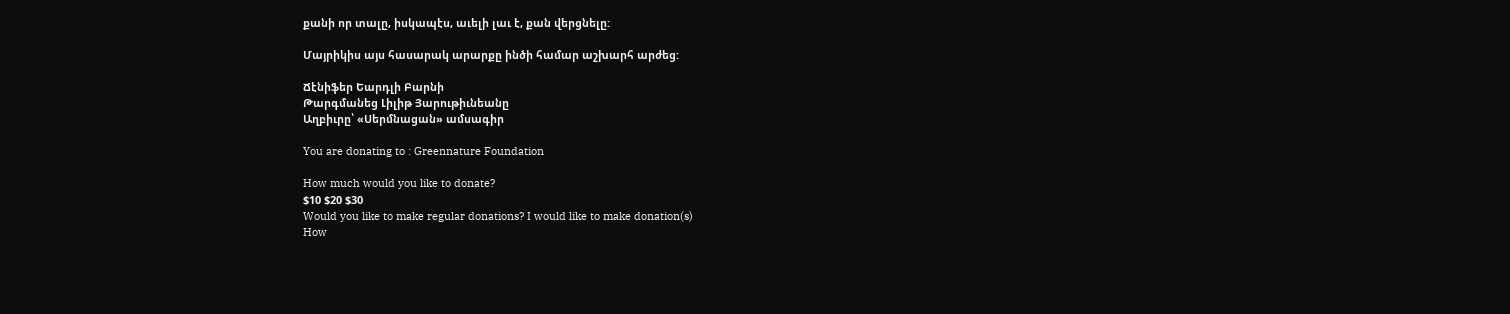քանի որ տալը, իսկապէս, աւելի լաւ է, քան վերցնելը:

Մայրիկիս այս հասարակ արարքը ինծի համար աշխարհ արժեց:

Ճէնիֆեր Եարդլի Բարնի
Թարգմանեց Լիլիթ Յարութիւնեանը
Աղբիւրը՝ «Սերմնացան» ամսագիր

You are donating to : Greennature Foundation

How much would you like to donate?
$10 $20 $30
Would you like to make regular donations? I would like to make donation(s)
How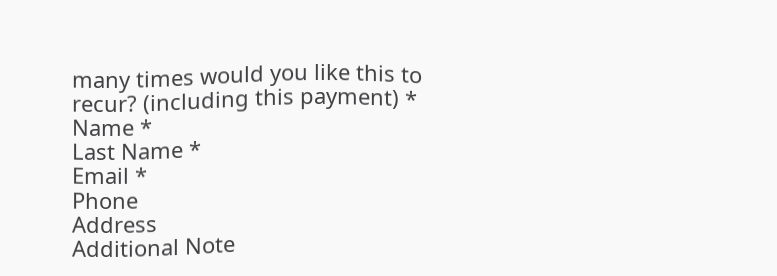many times would you like this to recur? (including this payment) *
Name *
Last Name *
Email *
Phone
Address
Additional Note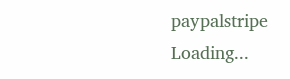paypalstripe
Loading...